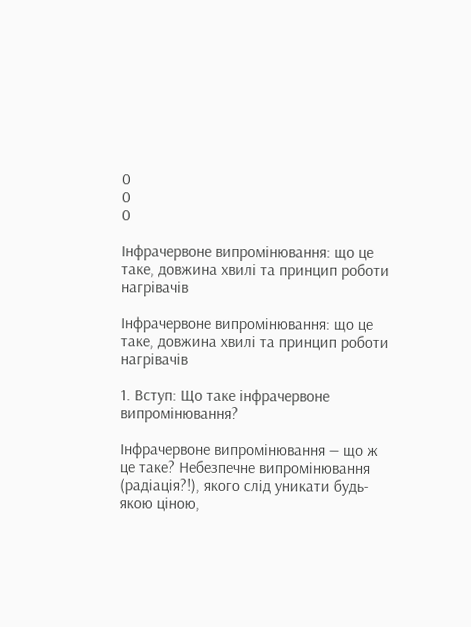0
0
0

Інфрачервоне випромінювання: що це таке, довжина хвилі та принцип роботи нагрівачів

Інфрачервоне випромінювання: що це таке, довжина хвилі та принцип роботи нагрівачів

1. Вступ: Що таке інфрачервоне випромінювання?

Інфрачервоне випромінювання — що ж це таке? Небезпечне випромінювання (радіація?!), якого слід уникати будь-якою ціною,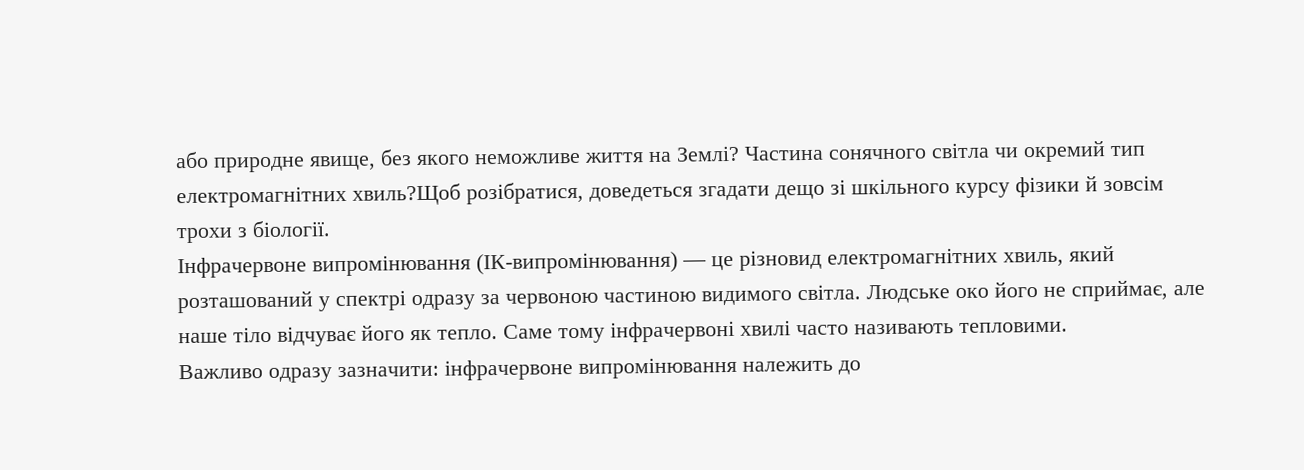або природне явище, без якого неможливе життя на Землі? Частина сонячного світла чи окремий тип електромагнітних хвиль?Щоб розібратися, доведеться згадати дещо зі шкільного курсу фізики й зовсім трохи з біології.
Інфрачервоне випромінювання (ІК-випромінювання) — це різновид електромагнітних хвиль, який розташований у спектрі одразу за червоною частиною видимого світла. Людське око його не сприймає, але наше тіло відчуває його як тепло. Саме тому інфрачервоні хвилі часто називають тепловими.
Важливо одразу зазначити: інфрачервоне випромінювання належить до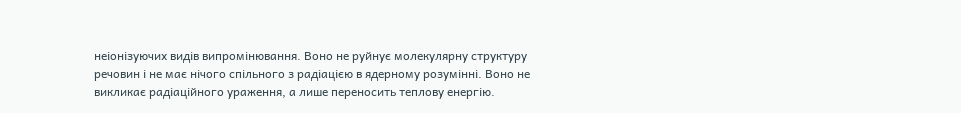неіонізуючих видів випромінювання. Воно не руйнує молекулярну структуру речовин і не має нічого спільного з радіацією в ядерному розумінні. Воно не викликає радіаційного ураження, а лише переносить теплову енергію.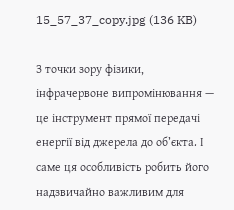15_57_37_copy.jpg (136 KB)

З точки зору фізики, інфрачервоне випромінювання — це інструмент прямої передачі енергії від джерела до об’єкта. І саме ця особливість робить його надзвичайно важливим для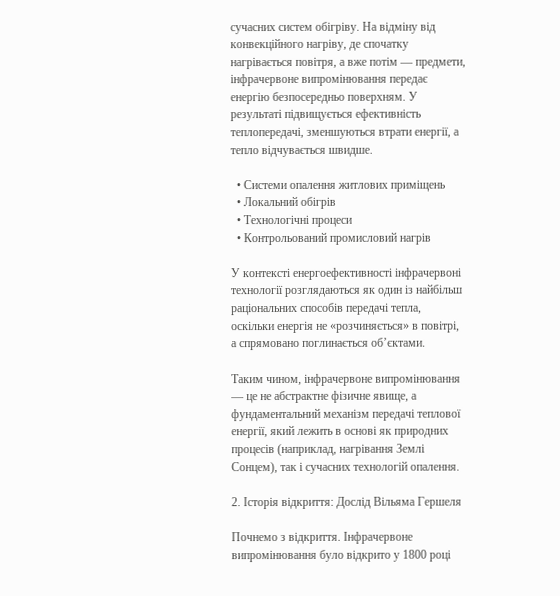сучасних систем обігріву. На відміну від конвекційного нагріву, де спочатку нагрівається повітря, а вже потім — предмети, інфрачервоне випромінювання передає енергію безпосередньо поверхням. У результаті підвищується ефективність теплопередачі, зменшуються втрати енергії, а тепло відчувається швидше.

  • Системи опалення житлових приміщень
  • Локальний обігрів
  • Технологічні процеси
  • Контрольований промисловий нагрів

У контексті енергоефективності інфрачервоні технології розглядаються як один із найбільш раціональних способів передачі тепла, оскільки енергія не «розчиняється» в повітрі, а спрямовано поглинається об’єктами.

Таким чином, інфрачервоне випромінювання — це не абстрактне фізичне явище, а фундаментальний механізм передачі теплової енергії, який лежить в основі як природних процесів (наприклад, нагрівання Землі Сонцем), так і сучасних технологій опалення.

2. Історія відкриття: Дослід Вільяма Гершеля

Почнемо з відкриття. Інфрачервоне випромінювання було відкрито у 1800 році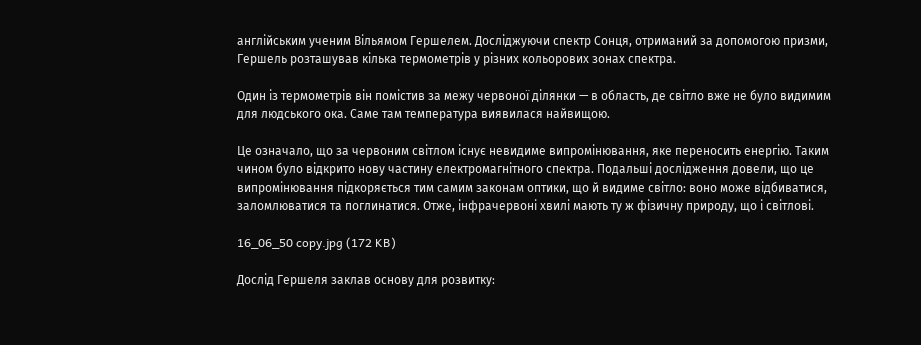англійським ученим Вільямом Гершелем. Досліджуючи спектр Сонця, отриманий за допомогою призми, Гершель розташував кілька термометрів у різних кольорових зонах спектра.

Один із термометрів він помістив за межу червоної ділянки — в область, де світло вже не було видимим для людського ока. Саме там температура виявилася найвищою.

Це означало, що за червоним світлом існує невидиме випромінювання, яке переносить енергію. Таким чином було відкрито нову частину електромагнітного спектра. Подальші дослідження довели, що це випромінювання підкоряється тим самим законам оптики, що й видиме світло: воно може відбиватися, заломлюватися та поглинатися. Отже, інфрачервоні хвилі мають ту ж фізичну природу, що і світлові.

16_06_50 copy.jpg (172 KB)

Дослід Гершеля заклав основу для розвитку: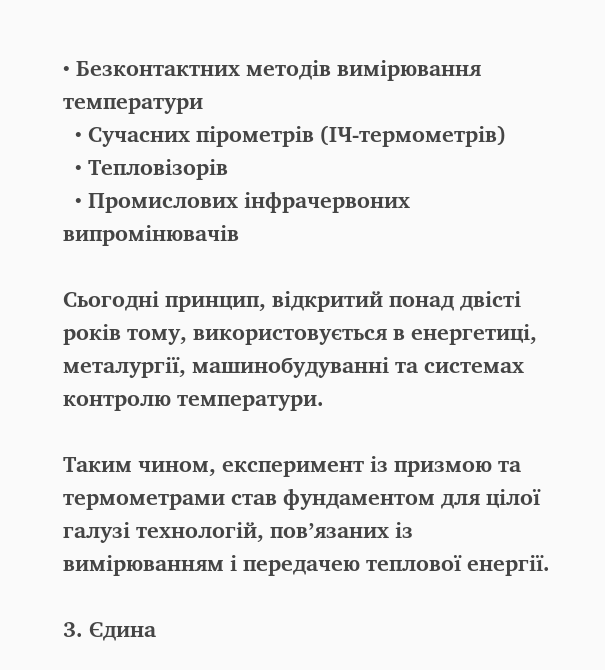• Безконтактних методів вимірювання температури
  • Сучасних пірометрів (ІЧ-термометрів)
  • Тепловізорів
  • Промислових інфрачервоних випромінювачів

Сьогодні принцип, відкритий понад двісті років тому, використовується в енергетиці, металургії, машинобудуванні та системах контролю температури.

Таким чином, експеримент із призмою та термометрами став фундаментом для цілої галузі технологій, пов’язаних із вимірюванням і передачею теплової енергії.

3. Єдина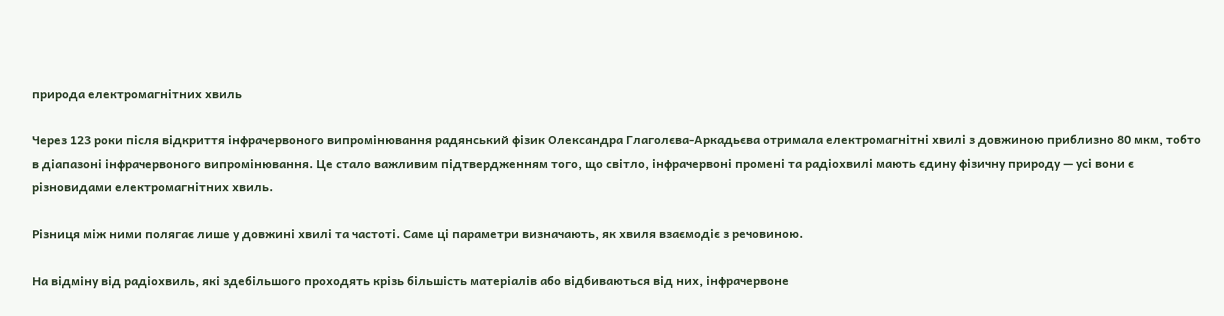природа електромагнітних хвиль

Через 123 роки після відкриття інфрачервоного випромінювання радянський фізик Олександра Глаголєва-Аркадьєва отримала електромагнітні хвилі з довжиною приблизно 80 мкм, тобто в діапазоні інфрачервоного випромінювання. Це стало важливим підтвердженням того, що світло, інфрачервоні промені та радіохвилі мають єдину фізичну природу — усі вони є різновидами електромагнітних хвиль.

Різниця між ними полягає лише у довжині хвилі та частоті. Саме ці параметри визначають, як хвиля взаємодіє з речовиною.

На відміну від радіохвиль, які здебільшого проходять крізь більшість матеріалів або відбиваються від них, інфрачервоне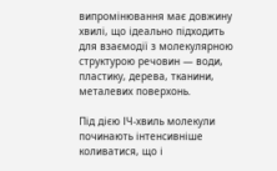випромінювання має довжину хвилі, що ідеально підходить для взаємодії з молекулярною структурою речовин — води, пластику, дерева, тканини, металевих поверхонь.

Під дією ІЧ-хвиль молекули починають інтенсивніше коливатися, що і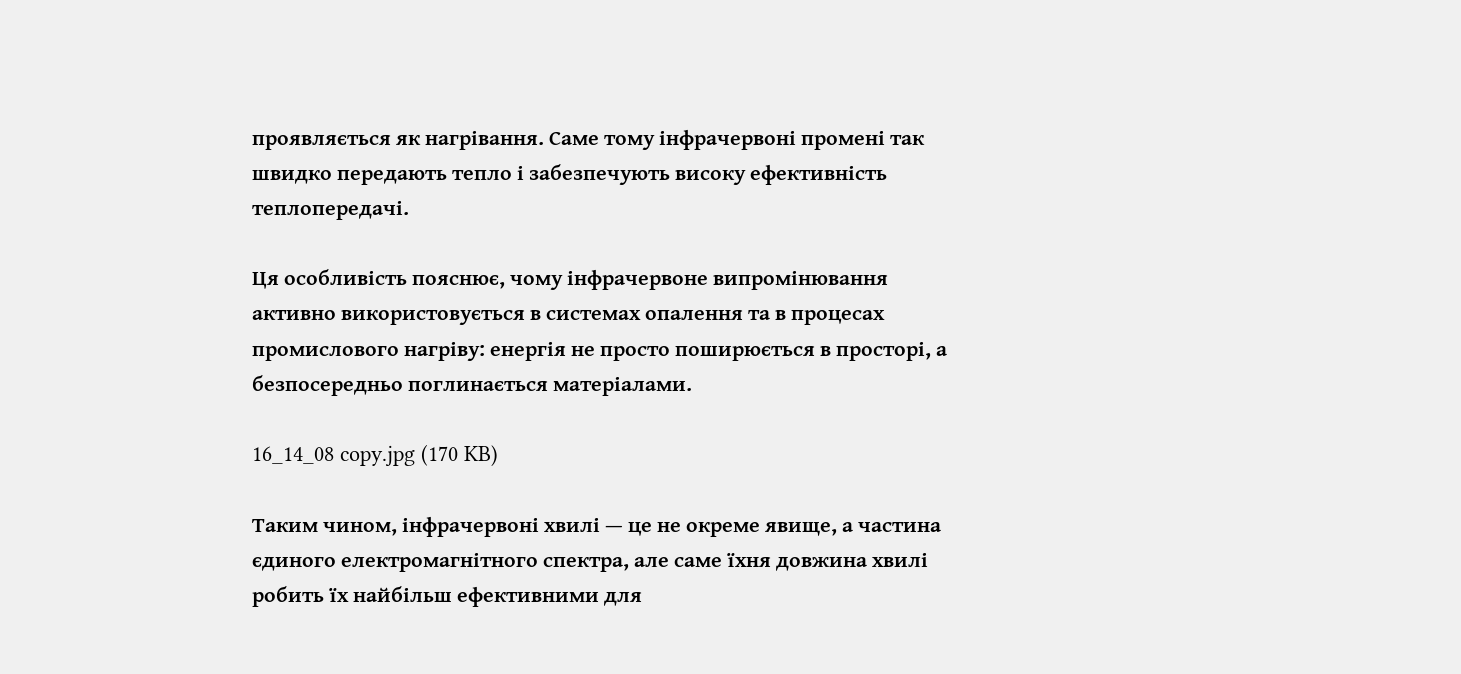проявляється як нагрівання. Саме тому інфрачервоні промені так швидко передають тепло і забезпечують високу ефективність теплопередачі.

Ця особливість пояснює, чому інфрачервоне випромінювання активно використовується в системах опалення та в процесах промислового нагріву: енергія не просто поширюється в просторі, а безпосередньо поглинається матеріалами.

16_14_08 copy.jpg (170 KB)

Таким чином, інфрачервоні хвилі — це не окреме явище, а частина єдиного електромагнітного спектра, але саме їхня довжина хвилі робить їх найбільш ефективними для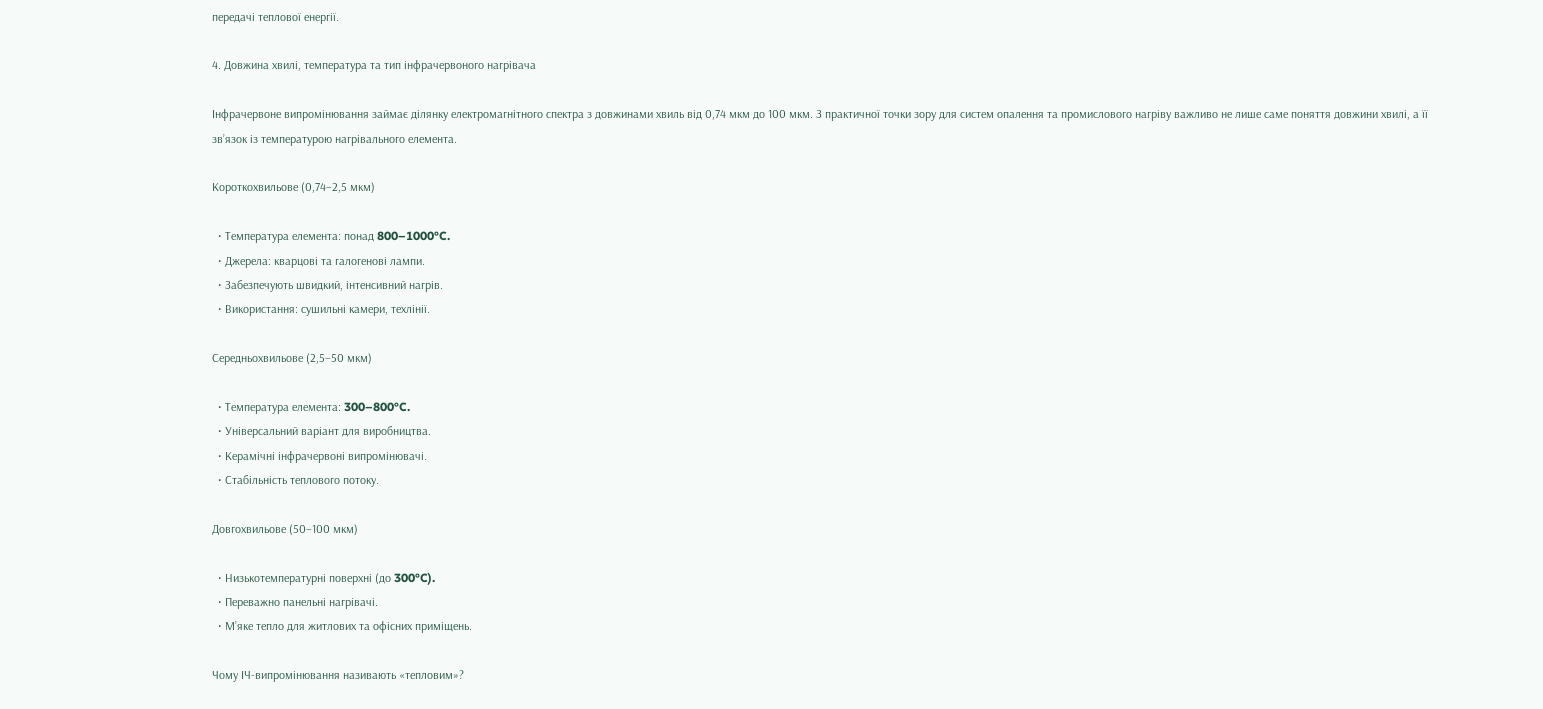передачі теплової енергії.

4. Довжина хвилі, температура та тип інфрачервоного нагрівача

Інфрачервоне випромінювання займає ділянку електромагнітного спектра з довжинами хвиль від 0,74 мкм до 100 мкм. З практичної точки зору для систем опалення та промислового нагріву важливо не лише саме поняття довжини хвилі, а її зв’язок із температурою нагрівального елемента.

Короткохвильове (0,74–2,5 мкм)

  • Температура елемента: понад 800–1000°C.
  • Джерела: кварцові та галогенові лампи.
  • Забезпечують швидкий, інтенсивний нагрів.
  • Використання: сушильні камери, техлінії.

Середньохвильове (2,5–50 мкм)

  • Температура елемента: 300–800°C.
  • Універсальний варіант для виробництва.
  • Керамічні інфрачервоні випромінювачі.
  • Стабільність теплового потоку.

Довгохвильове (50–100 мкм)

  • Низькотемпературні поверхні (до 300°C).
  • Переважно панельні нагрівачі.
  • М’яке тепло для житлових та офісних приміщень.

Чому ІЧ-випромінювання називають «тепловим»?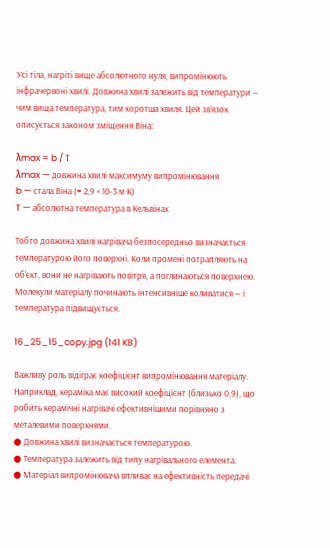Усі тіла, нагріті вище абсолютного нуля, випромінюють інфрачервоні хвилі. Довжина хвилі залежить від температури — чим вища температура, тим коротша хвиля. Цей зв’язок описується законом зміщення Віна:

λmax = b / T
λmax — довжина хвилі максимуму випромінювання
b — стала Віна (≈ 2,9 × 10-3 м·К)
T — абсолютна температура в Кельвінах

Тобто довжина хвилі нагрівача безпосередньо визначається температурою його поверхні. Коли промені потрапляють на об’єкт, вони не нагрівають повітря, а поглинаються поверхнею. Молекули матеріалу починають інтенсивніше коливатися — і температура підвищується.

16_25_15_copy.jpg (141 KB)

Важливу роль відіграє коефіцієнт випромінювання матеріалу. Наприклад, кераміка має високий коефіцієнт (близько 0,9), що робить керамічні нагрівачі ефективнішими порівняно з металевими поверхнями.
● Довжина хвилі визначається температурою.
● Температура залежить від типу нагрівального елемента.
● Матеріал випромінювача впливає на ефективність передачі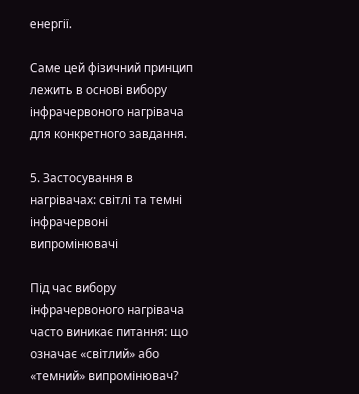енергії.

Саме цей фізичний принцип лежить в основі вибору інфрачервоного нагрівача для конкретного завдання.

5. Застосування в нагрівачах: світлі та темні інфрачервоні випромінювачі

Під час вибору інфрачервоного нагрівача часто виникає питання: що означає «світлий» або «темний» випромінювач?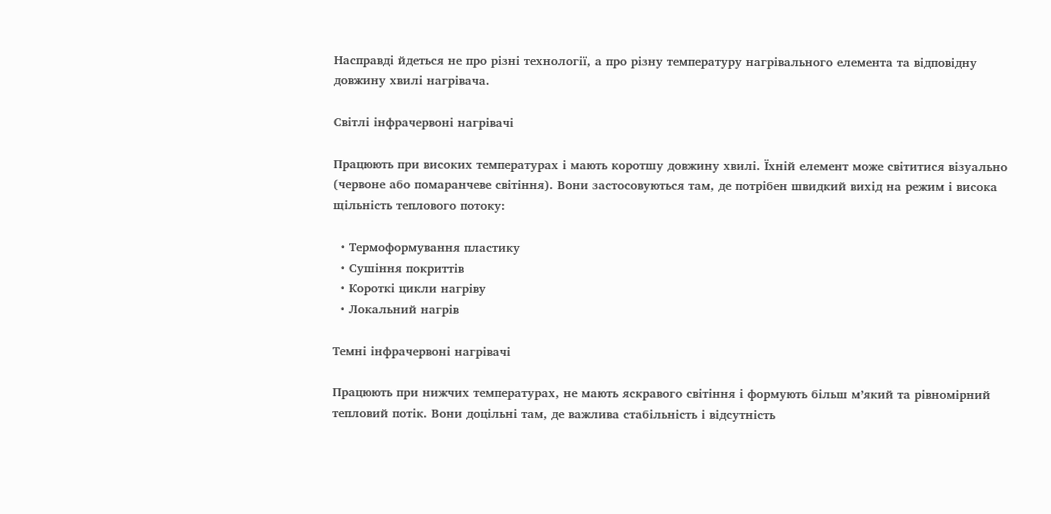Насправді йдеться не про різні технології, а про різну температуру нагрівального елемента та відповідну довжину хвилі нагрівача.

Світлі інфрачервоні нагрівачі

Працюють при високих температурах і мають коротшу довжину хвилі. Їхній елемент може світитися візуально (червоне або помаранчеве світіння). Вони застосовуються там, де потрібен швидкий вихід на режим і висока щільність теплового потоку:

  • Термоформування пластику
  • Сушіння покриттів
  • Короткі цикли нагріву
  • Локальний нагрів

Темні інфрачервоні нагрівачі

Працюють при нижчих температурах, не мають яскравого світіння і формують більш м’який та рівномірний тепловий потік. Вони доцільні там, де важлива стабільність і відсутність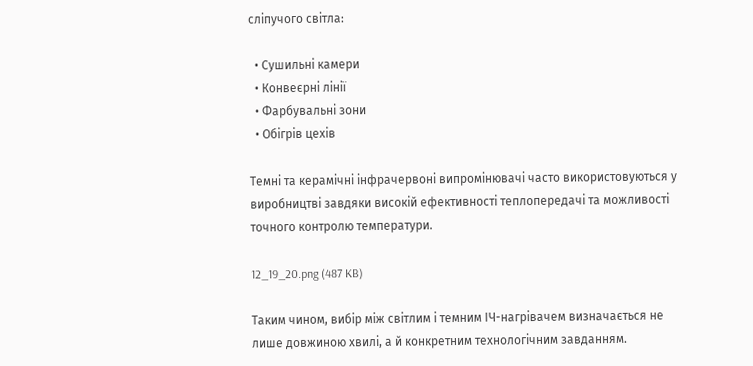сліпучого світла:

  • Сушильні камери
  • Конвеєрні лінії
  • Фарбувальні зони
  • Обігрів цехів

Темні та керамічні інфрачервоні випромінювачі часто використовуються у виробництві завдяки високій ефективності теплопередачі та можливості точного контролю температури.

12_19_20.png (487 KB)

Таким чином, вибір між світлим і темним ІЧ-нагрівачем визначається не лише довжиною хвилі, а й конкретним технологічним завданням.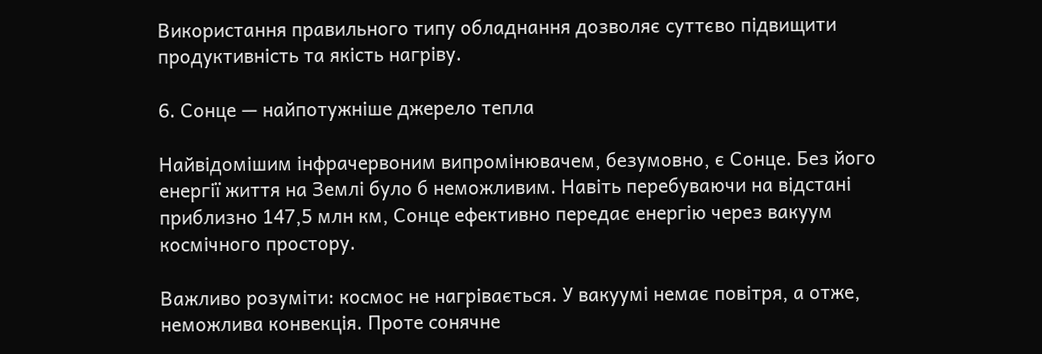Використання правильного типу обладнання дозволяє суттєво підвищити продуктивність та якість нагріву.

6. Сонце — найпотужніше джерело тепла

Найвідомішим інфрачервоним випромінювачем, безумовно, є Сонце. Без його енергії життя на Землі було б неможливим. Навіть перебуваючи на відстані приблизно 147,5 млн км, Сонце ефективно передає енергію через вакуум космічного простору.

Важливо розуміти: космос не нагрівається. У вакуумі немає повітря, а отже, неможлива конвекція. Проте сонячне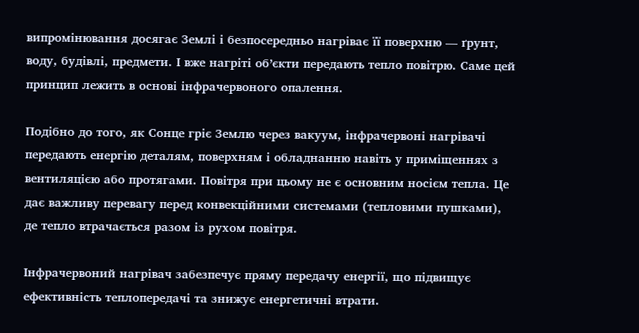випромінювання досягає Землі і безпосередньо нагріває її поверхню — ґрунт, воду, будівлі, предмети. І вже нагріті об’єкти передають тепло повітрю. Саме цей принцип лежить в основі інфрачервоного опалення.

Подібно до того, як Сонце гріє Землю через вакуум, інфрачервоні нагрівачі передають енергію деталям, поверхням і обладнанню навіть у приміщеннях з вентиляцією або протягами. Повітря при цьому не є основним носієм тепла. Це дає важливу перевагу перед конвекційними системами (тепловими пушками), де тепло втрачається разом із рухом повітря.

Інфрачервоний нагрівач забезпечує пряму передачу енергії, що підвищує ефективність теплопередачі та знижує енергетичні втрати.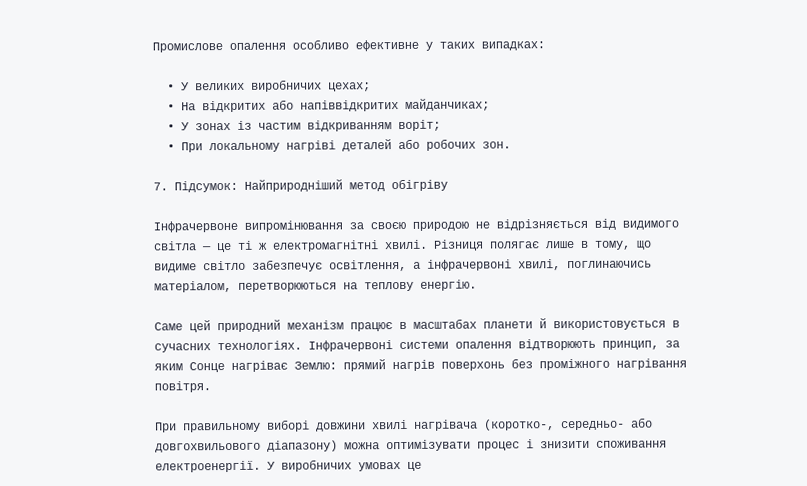Промислове опалення особливо ефективне у таких випадках:

  • У великих виробничих цехах;
  • На відкритих або напіввідкритих майданчиках;
  • У зонах із частим відкриванням воріт;
  • При локальному нагріві деталей або робочих зон.

7. Підсумок: Найприродніший метод обігріву

Інфрачервоне випромінювання за своєю природою не відрізняється від видимого світла — це ті ж електромагнітні хвилі. Різниця полягає лише в тому, що видиме світло забезпечує освітлення, а інфрачервоні хвилі, поглинаючись матеріалом, перетворюються на теплову енергію.

Саме цей природний механізм працює в масштабах планети й використовується в сучасних технологіях. Інфрачервоні системи опалення відтворюють принцип, за яким Сонце нагріває Землю: прямий нагрів поверхонь без проміжного нагрівання повітря.

При правильному виборі довжини хвилі нагрівача (коротко-, середньо- або довгохвильового діапазону) можна оптимізувати процес і знизити споживання електроенергії. У виробничих умовах це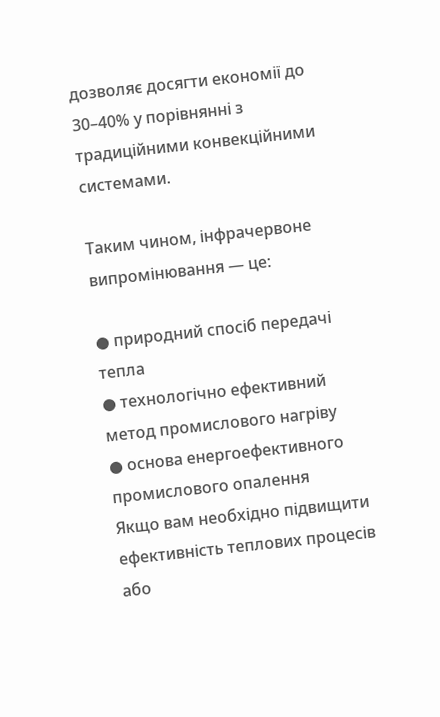дозволяє досягти економії до 30–40% у порівнянні з традиційними конвекційними системами.

Таким чином, інфрачервоне випромінювання — це:

● природний спосіб передачі тепла
● технологічно ефективний метод промислового нагріву
● основа енергоефективного промислового опалення
Якщо вам необхідно підвищити ефективність теплових процесів або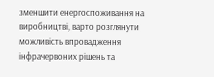зменшити енергоспоживання на виробництві, варто розглянути можливість впровадження інфрачервоних рішень та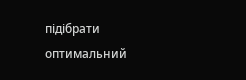підібрати оптимальний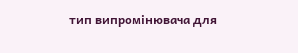тип випромінювача для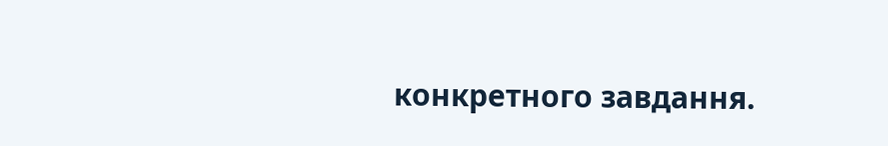конкретного завдання.